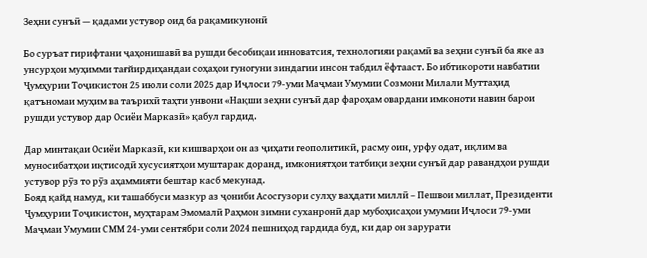Зеҳни сунъӣ — қадами устувор оид ба рақамикунонӣ

Бо суръат гирифтани ҷаҳонишавӣ ва рушди бесобиқаи инноватсия, технологияи рақамӣ ва зеҳни сунъӣ ба яке аз унсурҳои муҳимми тағйирдиҳандаи соҳаҳои гуногуни зиндагии инсон табдил ёфтааст. Бо ибтикороти навбатии Ҷумҳурии Тоҷикистон 25 июли соли 2025 дар Иҷлоси 79-уми Маҷмаи Умумии Созмони Милали Муттаҳид қатъномаи муҳим ва таърихӣ таҳти унвони «Нақши зеҳни сунъӣ дар фароҳам овардани имконоти навин барои рушди устувор дар Осиёи Марказӣ» қабул гардид.

Дар минтақаи Осиёи Марказӣ, ки кишварҳои он аз ҷиҳати геополитикӣ, расму оин, урфу одат, иқлим ва муносибатҳои иқтисодӣ хусусиятҳои муштарак доранд, имкониятҳои татбиқи зеҳни сунъӣ дар равандҳои рушди устувор рӯз то рӯз аҳаммияти бештар касб мекунад.
Бояд қайд намуд, ки ташаббуси мазкур аз ҷониби Асосгузори сулҳу ваҳдати миллӣ – Пешвои миллат, Президенти Ҷумҳурии Тоҷикистон, муҳтарам Эмомалӣ Раҳмон зимни суханронӣ дар мубоҳисаҳои умумии Иҷлоси 79-уми Маҷмаи Умумии СММ 24-уми сентябри соли 2024 пешниҳод гардида буд, ки дар он зарурати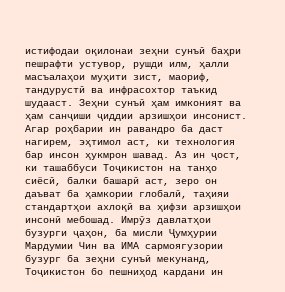истифодаи оқилонаи зеҳни сунъӣ баҳри пешрафти устувор, рушди илм, ҳалли масъалаҳои муҳити зист, маориф, тандурустӣ ва инфрасохтор таъкид шудааст. Зеҳни сунъӣ ҳам имконият ва ҳам санҷиши ҷиддии арзишҳои инсонист. Агар роҳбарии ин равандро ба даст нагирем, эҳтимол аст, ки технология бар инсон ҳукмрон шавад. Аз ин ҷост, ки ташаббуси Тоҷикистон на танҳо сиёсӣ, балки башарӣ аст, зеро он даъват ба ҳамкории глобалӣ, таҳияи стандартҳои ахлоқӣ ва ҳифзи арзишҳои инсонӣ мебошад. Имрӯз давлатҳои бузурги ҷаҳон, ба мисли Ҷумҳурии Мардумии Чин ва ИМА сармоягузории бузург ба зеҳни сунъӣ мекунанд, Тоҷикистон бо пешниҳод кардани ин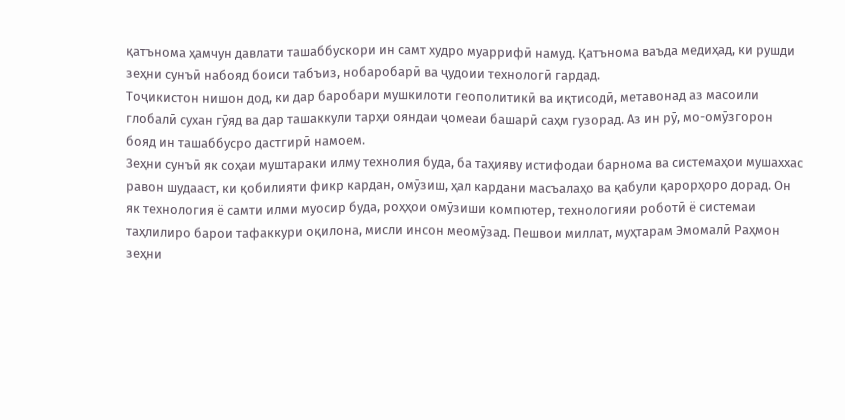қатънома ҳамчун давлати ташаббускори ин самт худро муаррифӣ намуд. Қатънома ваъда медиҳад, ки рушди зеҳни сунъӣ набояд боиси табъиз, нобаробарӣ ва ҷудоии технологӣ гардад.
Тоҷикистон нишон дод, ки дар баробари мушкилоти геополитикӣ ва иқтисодӣ, метавонад аз масоили глобалӣ сухан гӯяд ва дар ташаккули тарҳи ояндаи ҷомеаи башарӣ саҳм гузорад. Аз ин рӯ, мо-омӯзгорон бояд ин ташаббусро дастгирӣ намоем.
Зеҳни сунъӣ як соҳаи муштараки илму технолия буда, ба таҳияву истифодаи барнома ва системаҳои мушаххас равон шудааст, ки қобилияти фикр кардан, омӯзиш, ҳал кардани масъалаҳо ва қабули қарорҳоро дорад. Он як технология ё самти илми муосир буда, роҳҳои омӯзиши компютер, технологияи роботӣ ё системаи таҳлилиро барои тафаккури оқилона, мисли инсон меомӯзад. Пешвои миллат, муҳтарам Эмомалӣ Раҳмон зеҳни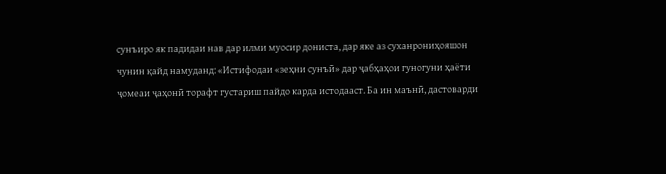сунъиро як падидаи нав дар илми муосир дониста, дар яке аз суханрониҳояшон чунин қайд намуданд: «Истифодаи «зеҳни сунъӣ» дар ҷабҳаҳои гуногуни ҳаёти ҷомеаи ҷаҳонӣ торафт густариш пайдо карда истодааст. Ба ин маънӣ, дастоварди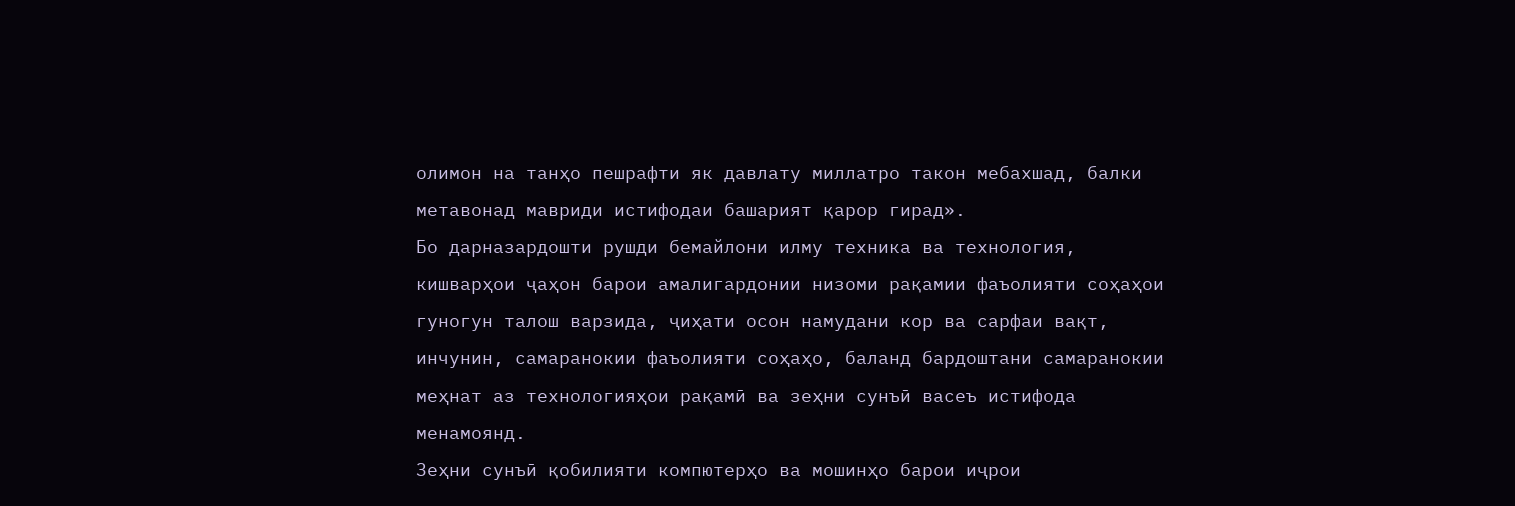олимон на танҳо пешрафти як давлату миллатро такон мебахшад, балки метавонад мавриди истифодаи башарият қарор гирад».
Бо дарназардошти рушди бемайлони илму техника ва технология, кишварҳои ҷаҳон барои амалигардонии низоми рақамии фаъолияти соҳаҳои гуногун талош варзида, ҷиҳати осон намудани кор ва сарфаи вақт, инчунин, самаранокии фаъолияти соҳаҳо, баланд бардоштани самаранокии меҳнат аз технологияҳои рақамӣ ва зеҳни сунъӣ васеъ истифода менамоянд.
Зеҳни сунъӣ қобилияти компютерҳо ва мошинҳо барои иҷрои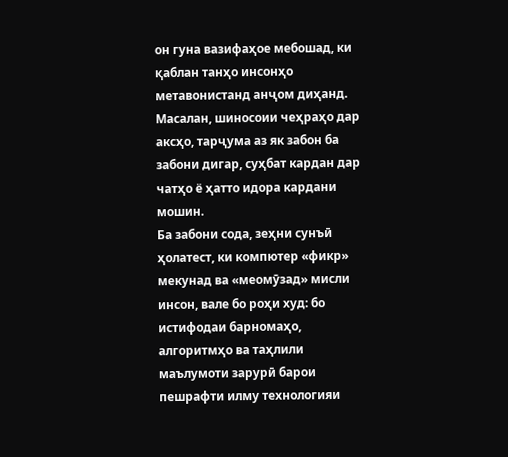он гуна вазифаҳое мебошад, ки қаблан танҳо инсонҳо метавонистанд анҷом диҳанд. Масалан, шиносоии чеҳраҳо дар аксҳо, тарҷума аз як забон ба забони дигар, суҳбат кардан дар чатҳо ё ҳатто идора кардани мошин.
Ба забони сода, зеҳни сунъӣ ҳолатест, ки компютер «фикр» мекунад ва «меомӯзад» мисли инсон, вале бо роҳи худ: бо истифодаи барномаҳо, алгоритмҳо ва таҳлили маълумоти зарурӣ барои пешрафти илму технологияи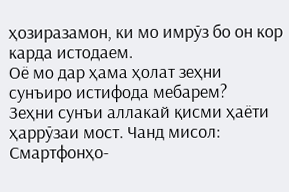ҳозиразамон, ки мо имрӯз бо он кор карда истодаем.
Оё мо дар ҳама ҳолат зеҳни сунъиро истифода мебарем?
Зеҳни сунъи аллакай қисми ҳаёти ҳаррӯзаи мост. Чанд мисол:
Смартфонҳо-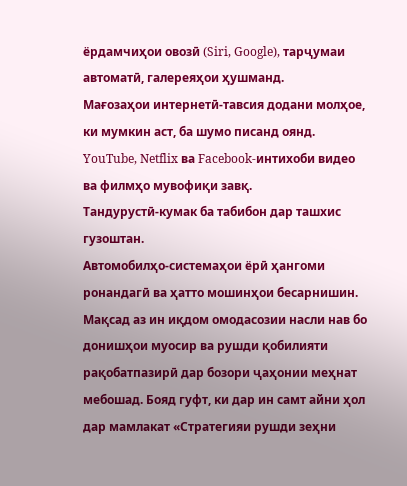ёрдамчиҳои овозӣ (Siri, Google), тарҷумаи автоматӣ, галереяҳои ҳушманд.
Мағозаҳои интернетӣ-тавсия додани молҳое, ки мумкин аст, ба шумо писанд оянд.
YouTube, Netflix ва Facebook-интихоби видео ва филмҳо мувофиқи завқ.
Тандурустӣ-кумак ба табибон дар ташхис гузоштан.
Автомобилҳо-системаҳои ёрӣ ҳангоми ронандагӣ ва ҳатто мошинҳои бесарнишин.
Мақсад аз ин иқдом омодасозии насли нав бо донишҳои муосир ва рушди қобилияти рақобатпазирӣ дар бозори ҷаҳонии меҳнат мебошад. Бояд гуфт, ки дар ин самт айни ҳол дар мамлакат «Стратегияи рушди зеҳни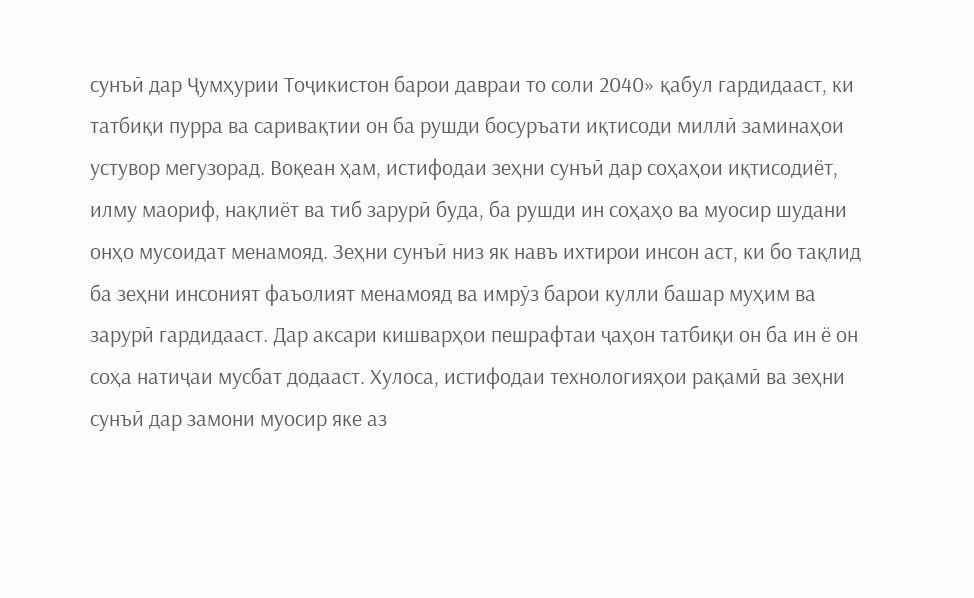сунъӣ дар Ҷумҳурии Тоҷикистон барои давраи то соли 2040» қабул гардидааст, ки татбиқи пурра ва саривақтии он ба рушди босуръати иқтисоди миллӣ заминаҳои устувор мегузорад. Воқеан ҳам, истифодаи зеҳни сунъӣ дар соҳаҳои иқтисодиёт, илму маориф, нақлиёт ва тиб зарурӣ буда, ба рушди ин соҳаҳо ва муосир шудани онҳо мусоидат менамояд. Зеҳни сунъӣ низ як навъ ихтирои инсон аст, ки бо тақлид ба зеҳни инсоният фаъолият менамояд ва имрӯз барои кулли башар муҳим ва зарурӣ гардидааст. Дар аксари кишварҳои пешрафтаи ҷаҳон татбиқи он ба ин ё он соҳа натиҷаи мусбат додааст. Хулоса, истифодаи технологияҳои рақамӣ ва зеҳни сунъӣ дар замони муосир яке аз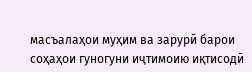масъалаҳои муҳим ва зарурӣ барои соҳаҳои гуногуни иҷтимоию иқтисодӣ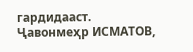гардидааст.
Ҷавонмеҳр ИСМАТОВ,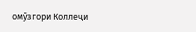омӯзгори Коллеҷи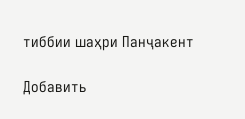тиббии шаҳри Панҷакент

Добавить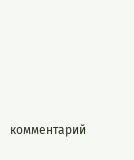комментарий